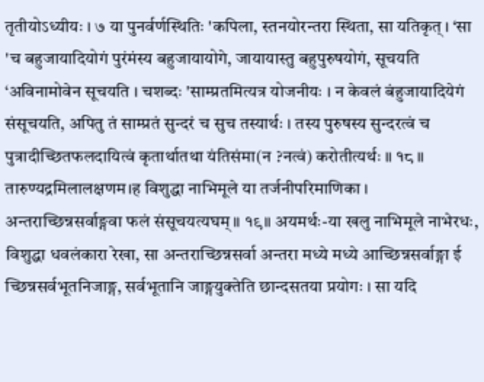तृतीयोऽध्यीयः । ७ या पुनर्वर्णस्थितिः 'कपिला, स्तनयोरन्तरा स्थिता, सा यतिकृत् । ‘सा 'च बहुजायादियोगं पुरंमंस्य बहुजायायोगे, जायायास्तु बहुपुरुषयोगं, सूचयति ‘अविनामोवेन सूचयति । चशब्दः 'साम्प्रतमित्यत्र योजनीयः । न केवलं बंहुजायादियेगं संसूचयति, अपितु तं साम्प्रतं सुन्दरं च सुच तस्यार्थः । तस्य पुरुषस्य सुन्दरत्वं च पुत्रादीच्छितफलदायित्वं कृतार्थातथा यंतिसंमा(न ?नत्वं) करोतीत्यर्थः ॥ १८ ॥ तारुण्यद्रमिलालक्षणम।ह विशुद्धा नाभिमूले या तर्जनीपरिमाणिका । अन्तराच्छिन्नसर्वाङ्गवा फलं संसूचयत्यघम् ॥ १९॥ अयमर्थः-या खलु नाभिमूले नाभेरधः, विशुद्धा धवलंकारा रेखा, सा अन्तराच्छिन्नसर्वा अन्तरा मध्ये मध्ये आच्छिन्नसर्वाङ्गा ई च्छिन्नसर्वभूतनिजाङ्ग, सर्वभूतानि जाङ्गयुक्तेति छान्दसतया प्रयोगः । सा यदि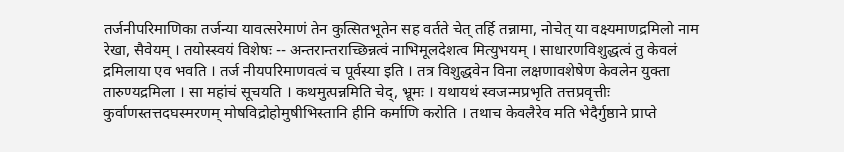तर्जनीपरिमाणिका तर्जन्या यावत्सरेमाणं तेन कुत्सितभूतेन सह वर्तते चेत् तर्हि तन्नामा, नोचेत् या वक्ष्यमाणद्रमिलो नाम रेखा, सैवेयम् । तयोस्स्वयं विशेषः -- अन्तरान्तराच्छिन्नत्वं नाभिमूलदेशत्व मित्युभयम् । साधारणविशुद्धत्वं तु केवलं द्रमिलाया एव भवति । तर्ज नीयपरिमाणवत्वं च पूर्वस्या इति । तत्र विशुद्धवेन विना लक्षणावशेषेण केवलेन युक्ता तारुण्यद्रमिला । सा महांचं सूचयति । कथमुत्पन्नमिति चेद्, भ्रूमः । यथायथं स्वजन्मप्रभृति तत्तप्रवृत्तीः कुर्वाणस्तत्तदघस्मरणम् मोषविद्रोहोमुषीभिस्तानि हीनि कर्माणि करोति । तथाच केवलैरेव मति भेदैर्गुष्ठाने प्राप्ते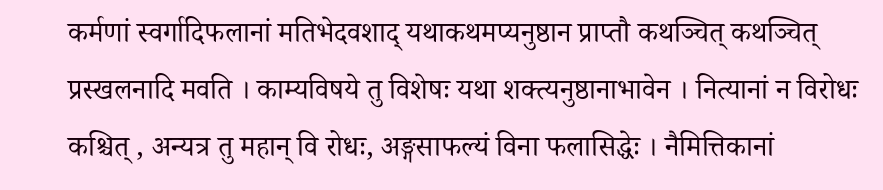कर्मणां स्वर्गादिफलानां मतिभेदवशाद् यथाकथमप्यनुष्ठान प्राप्तौ कथञ्चित् कथञ्चित् प्रस्खलनादि मवति । काम्यविषये तु विशेषः यथा शक्त्यनुष्ठानाभावेन । नित्यानां न विरोधः कश्चित् , अन्यत्र तु महान् वि रोधः, अङ्गसाफल्यं विना फलासिद्धेः । नैमित्तिकानां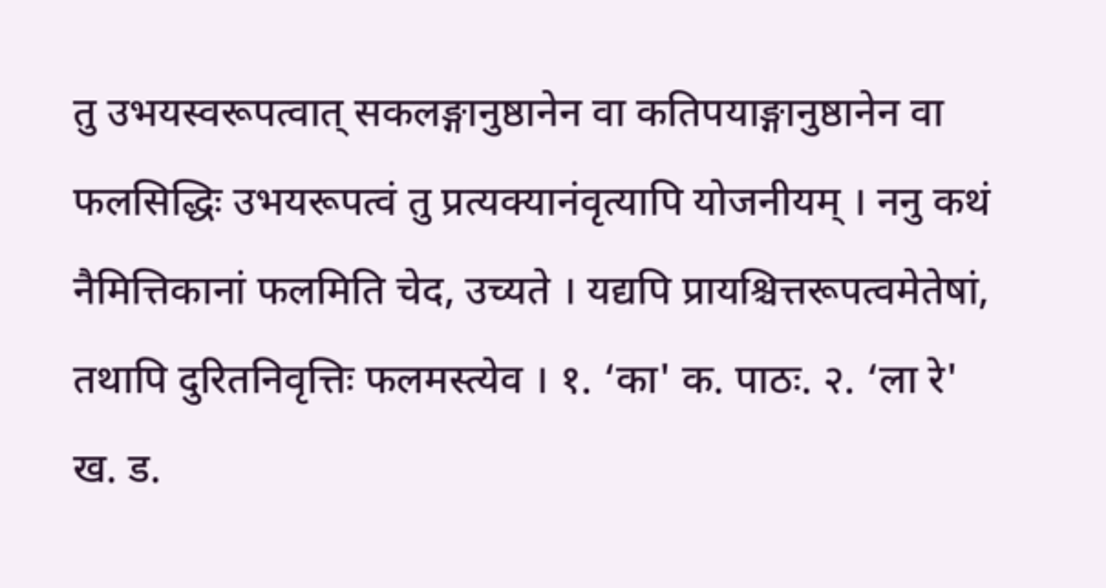तु उभयस्वरूपत्वात् सकलङ्गानुष्ठानेन वा कतिपयाङ्गानुष्ठानेन वा फलसिद्धिः उभयरूपत्वं तु प्रत्यक्यानंवृत्यापि योजनीयम् । ननु कथं नैमित्तिकानां फलमिति चेद, उच्यते । यद्यपि प्रायश्चित्तरूपत्वमेतेषां, तथापि दुरितनिवृत्तिः फलमस्त्येव । १. ‘का' क. पाठः. २. ‘ला रे' ख. ड.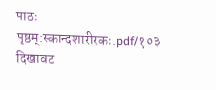पाठः
पृष्ठम्:स्कान्दशारीरकः.pdf/१०३
दिखावट